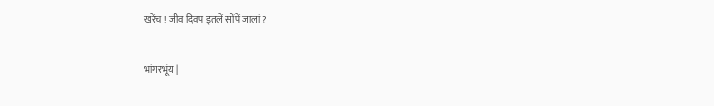खरेंच ! जीव दिवप इतलें सोंपें जालां?

भांगरभूंय |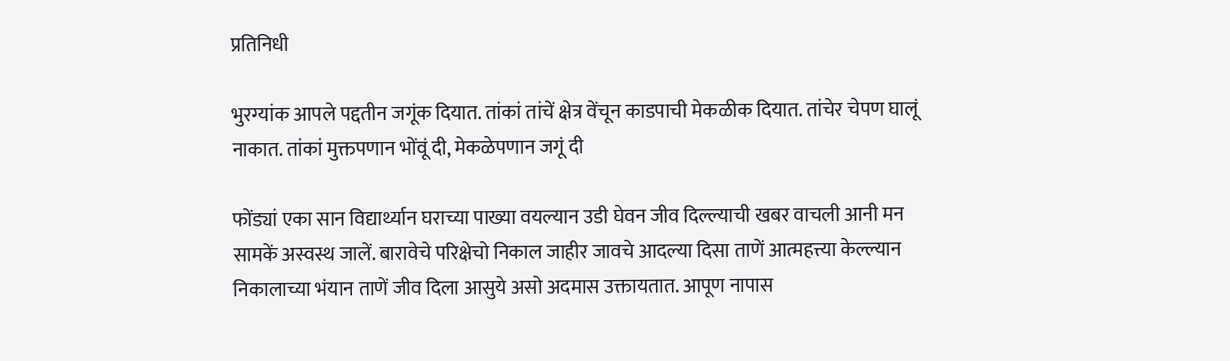प्रतिनिधी

भुरग्यांक आपले पद्दतीन जगूंक दियात. तांकां तांचें क्षेत्र वेंचून काडपाची मेकळीक दियात. तांचेर चेपण घालूं नाकात. तांकां मुक्तपणान भोंवूं दी, मेकळेपणान जगूं दी

फोंड्यां एका सान विद्यार्थ्यान घराच्या पाख्या वयल्यान उडी घेवन जीव दिल्ल्याची खबर वाचली आनी मन सामकें अस्वस्थ जालें. बारावेचे परिक्षेचो निकाल जाहीर जावचे आदल्या दिसा ताणें आत्महत्त्या केल्ल्यान निकालाच्या भंयान ताणें जीव दिला आसुये असो अदमास उक्तायतात. आपूण नापास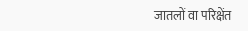जातलों वा परिक्षेंत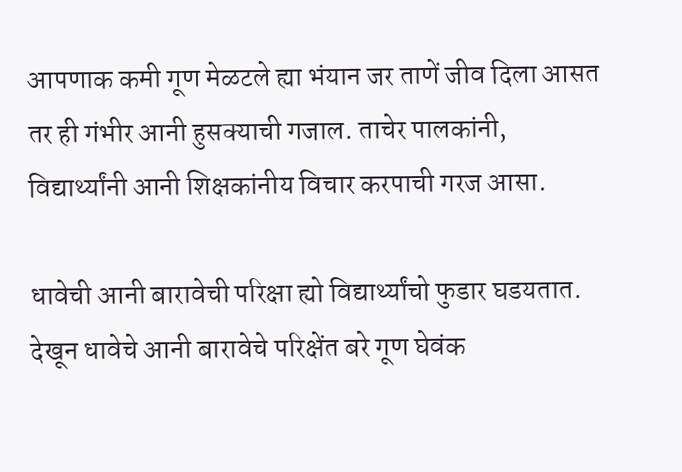आपणाक कमी गूण मेळटले ह्या भंयान जर ताणें जीव दिला आसत तर ही गंभीर आनी हुसक्याची गजाल. ताचेर पालकांनी, विद्यार्थ्यांनी आनी शिक्षकांनीय विचार करपाची गरज आसा.

धावेची आनी बारावेची परिक्षा ह्यो विद्यार्थ्यांचो फुडार घडयतात. देखून धावेचे आनी बारावेचे परिक्षेंत बरे गूण घेवंक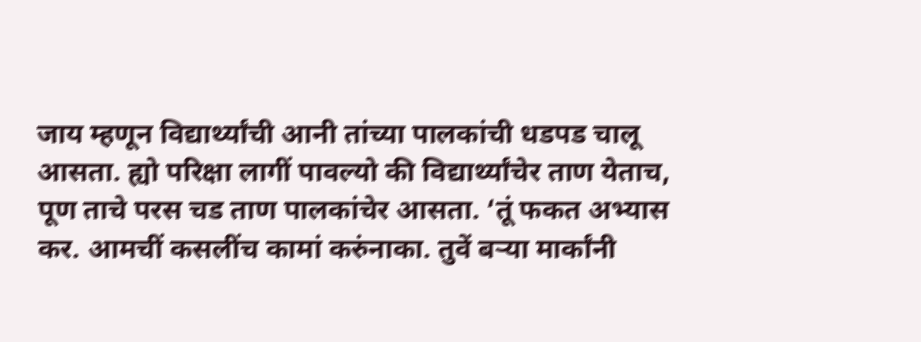जाय म्हणून विद्यार्थ्यांची आनी तांच्या पालकांची धडपड चालू आसता. ह्यो परिक्षा लागीं पावल्यो की विद्यार्थ्यांचेर ताण येताच, पूण ताचे परस चड ताण पालकांचेर आसता. ‘तूं फकत अभ्यास कर. आमचीं कसलींच कामां करुंनाका. तुवें बऱ्या मार्कांनी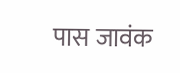पास जावंक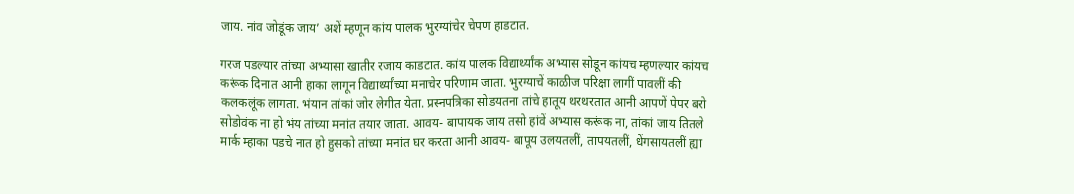जाय. नांव जोडूंक जाय’ अशें म्हणून कांय पालक भुरग्यांचेर चेपण हाडटात.

गरज पडल्यार तांच्या अभ्यासा खातीर रजाय काडटात. कांय पालक विद्यार्थ्यांक अभ्यास सोडून कांयच म्हणल्यार कांयच करूंक दिनात आनी हाका लागून विद्यार्थ्यांच्या मनाचेर परिणाम जाता. भुरग्याचें काळीज परिक्षा लागीं पावलीं की कलकलूंक लागता. भंयान तांकां जोर लेगीत येता. प्रस्नपत्रिका सोडयतना तांचे हातूय थरथरतात आनी आपणें पेपर बरो सोडोवंक ना हो भंय तांच्या मनांत तयार जाता. आवय- बापायक जाय तसो हांवें अभ्यास करूंक ना, तांकां जाय तितले मार्क म्हाका पडचे नात हो हुसको तांच्या मनांत घर करता आनी आवय- बापूय उलयतलीं, तापयतलीं, धेंगसायतलीं ह्या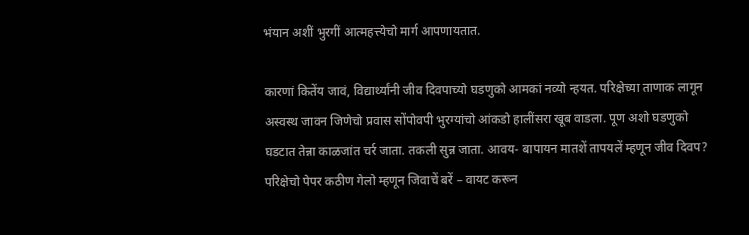भंयान अशीं भुरगीं आत्महत्त्येचो मार्ग आपणायतात.

कारणां कितेंय जावं, विद्यार्थ्यांनी जीव दिवपाच्यो घडणुको आमकां नव्यो न्हयत. परिक्षेच्या ताणाक लागून अस्वस्थ जावन जिणेचो प्रवास सोंपोवपी भुरग्यांचो आंकडो हालींसरा खूब वाडला. पूण अशो घडणुको घडटात तेन्ना काळजांत चर्र जाता. तकली सुन्न जाता. आवय- बापायन मातशें तापयलें म्हणून जीव दिवप? परिक्षेचो पेपर कठीण गेलो म्हणून जिवाचें बरें – वायट करून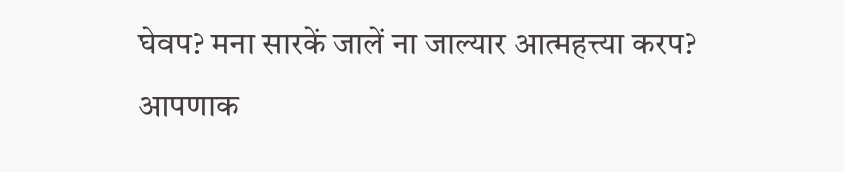घेवप? मना सारकें जालें ना जाल्यार आत्महत्त्या करप? आपणाक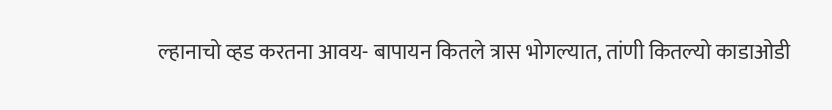ल्हानाचो व्हड करतना आवय- बापायन कितले त्रास भोगल्यात, तांणी कितल्यो काडाओडी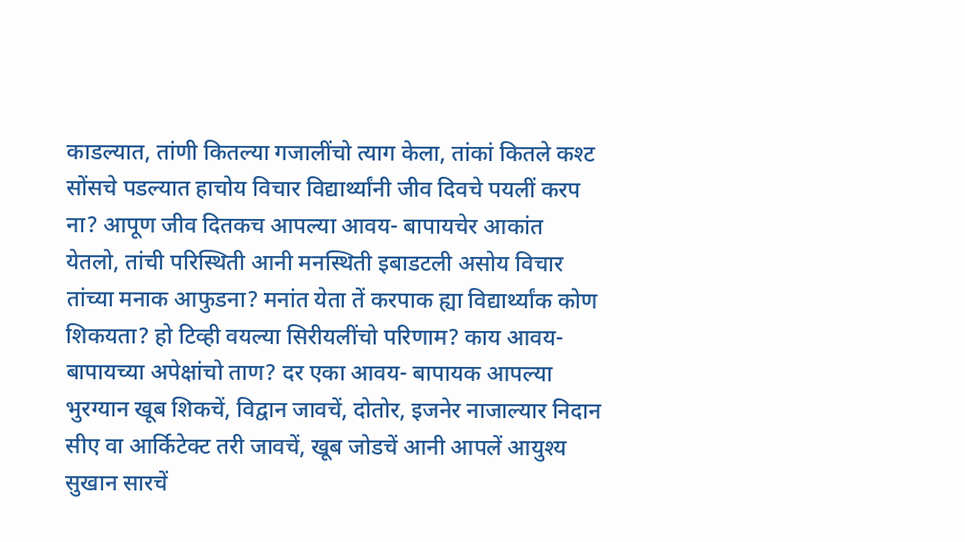काडल्यात, तांणी कितल्या गजालींचो त्याग केला, तांकां कितले कश्ट सोंसचे पडल्यात हाचोय विचार विद्यार्थ्यांनी जीव दिवचे पयलीं करप ना? आपूण जीव दितकच आपल्या आवय- बापायचेर आकांत येतलो, तांची परिस्थिती आनी मनस्थिती इबाडटली असोय विचार तांच्या मनाक आफुडना? मनांत येता तें करपाक ह्या विद्यार्थ्यांक कोण शिकयता? हो टिव्ही वयल्या सिरीयलींचो परिणाम? काय आवय- बापायच्या अपेक्षांचो ताण? दर एका आवय- बापायक आपल्या भुरग्यान खूब शिकचें, विद्वान जावचें, दोतोर, इजनेर नाजाल्यार निदान सीए वा आर्किटेक्ट तरी जावचें, खूब जोडचें आनी आपलें आयुश्य सुखान सारचें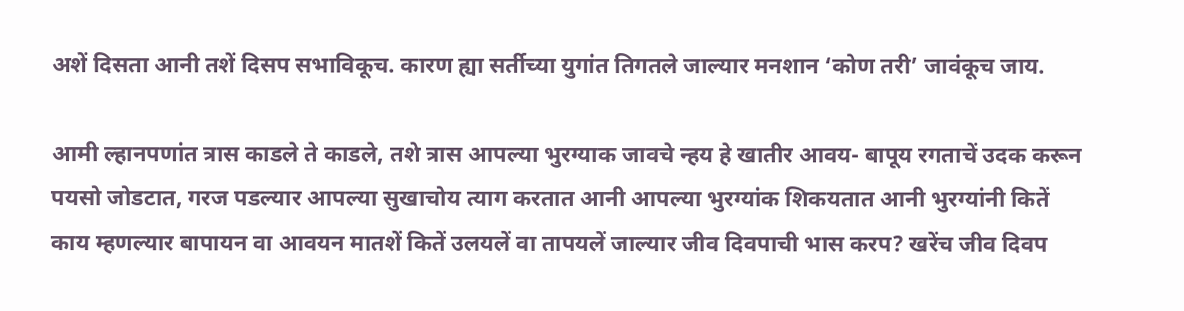अशें दिसता आनी तशें दिसप सभाविकूच. कारण ह्या सर्तीच्या युगांत तिगतले जाल्यार मनशान ‘कोण तरी’ जावंकूच जाय.

आमी ल्हानपणांत त्रास काडले ते काडले, तशे त्रास आपल्या भुरग्याक जावचे न्हय हे खातीर आवय- बापूय रगताचें उदक करून पयसो जोडटात, गरज पडल्यार आपल्या सुखाचोय त्याग करतात आनी आपल्या भुरग्यांक शिकयतात आनी भुरग्यांनी कितें काय म्हणल्यार बापायन वा आवयन मातशें कितें उलयलें वा तापयलें जाल्यार जीव दिवपाची भास करप? खरेंच जीव दिवप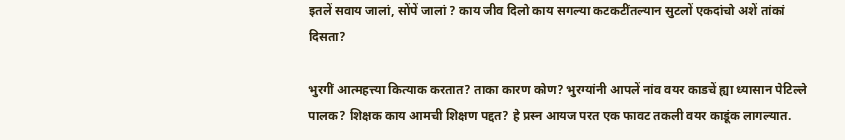इतलें सवाय जालां, सोंपें जालां ? काय जीव दिलो काय सगल्या कटकटींतल्यान सुटलों एकदांचो अशें तांकां दिसता?

भुरगीं आत्महत्त्या कित्याक करतात? ताका कारण कोण? भुरग्यांनी आपलें नांव वयर काडचें ह्या ध्यासान पेटिल्ले पालक? शिक्षक काय आमची शिक्षण पद्दत? हे प्रस्न आयज परत एक फावट तकली वयर काडूंक लागल्यात.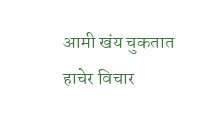आमी खंय चुकतात हाचेर विचार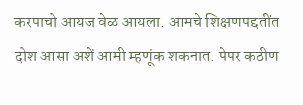करपाचो आयज वेळ आयला. आमचे शिक्षणपद्दतींत दोश आसा अशें आमी म्हणूंक शकनात. पेपर कठीण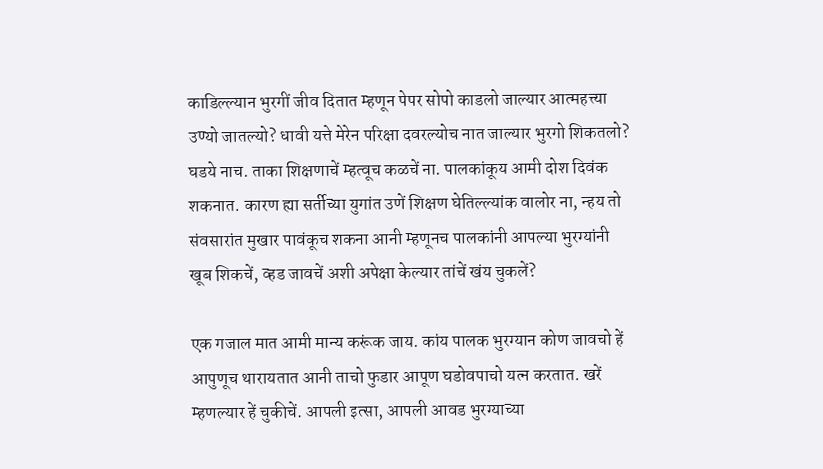काडिल्ल्यान भुरगीं जीव दितात म्हणून पेपर सोपो काडलो जाल्यार आत्महत्त्या उण्यो जातल्यो? धावी यत्ते मेरेन परिक्षा दवरल्योच नात जाल्यार भुरगो शिकतलो? घडये नाच. ताका शिक्षणाचें म्हत्वूच कळचें ना. पालकांकूय आमी दोश दिवंक शकनात. कारण ह्या सर्तीच्या युगांत उणें शिक्षण घेतिल्ल्यांक वालोर ना, न्हय तो संवसारांत मुखार पावंकूच शकना आनी म्हणूनच पालकांनी आपल्या भुरग्यांनी खूब शिकचें, व्हड जावचें अशी अपेक्षा केल्यार तांचें खंय चुकलें?

एक गजाल मात आमी मान्य करूंक जाय. कांय पालक भुरग्यान कोण जावचो हें आपुणूच थारायतात आनी ताचो फुडार आपूण घडोवपाचो यत्न करतात. खरें म्हणल्यार हें चुकीचें. आपली इत्सा, आपली आवड भुरग्याच्या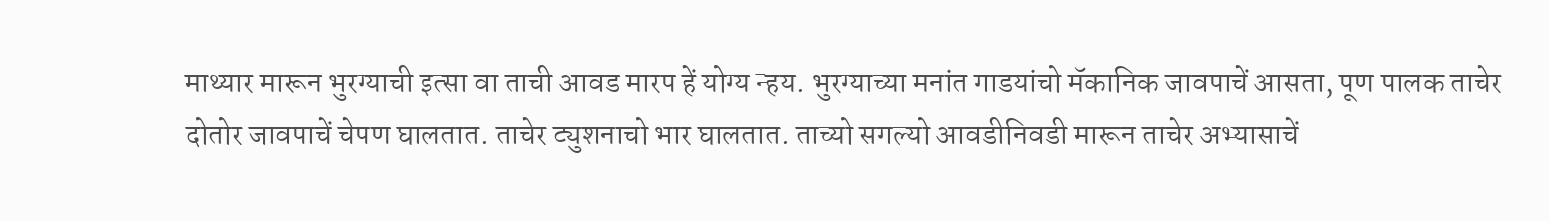माथ्यार मारून भुरग्याची इत्सा वा ताची आवड मारप हें योग्य न्हय. भुरग्याच्या मनांत गाडयांचो मॅकानिक जावपाचें आसता, पूण पालक ताचेर दोतोर जावपाचें चेपण घालतात. ताचेर ट्युशनाचो भार घालतात. ताच्यो सगल्यो आवडीनिवडी मारून ताचेर अभ्यासाचें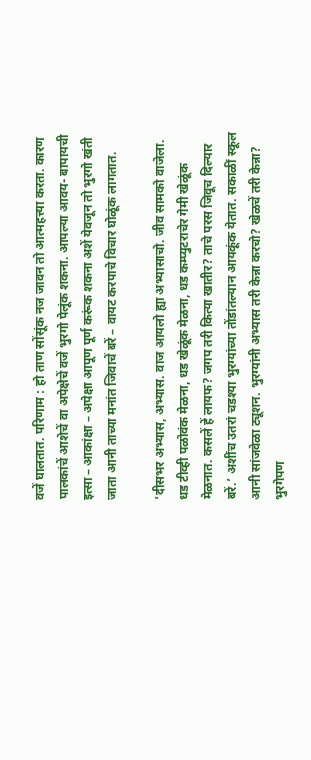वजें घालतात. परिणाम : हो ताण सोंसूंक नज जावन तो आत्महत्त्या करता. कारण पालकांचें आशेचें वा अपेक्षेचें वजें भुरगो पेलूंक शकना. आपल्या आवय- बापायची इत्सा – आकांक्षा – अपेक्षा आपूण पूर्ण करूंक शकना अशें येवजून तो भुरगो खंती जाता आनी ताच्या मनांत जिवाचें बरें – वायट करपाचे विचार घोळूंक लागतात.

‘दीसभर अभ्यास, अभ्यास. वाज आयलो ह्या अभ्यासाचो. जीव सामको वाजेला. धड टीव्ही पळोवंक मेळना, धड खेळूंक मेळना, धड कम्प्युटराचेर गेमी खेळूंक मेळनात. कसलें हें लायफ? जगप तरी कित्या खातीर? ताचे परस जिवूच दिल्यार बरें.’ अशींच उतरां चडश्या भुरग्यांच्या तोंडांतल्यान आयकूंक येतात. सकाळीं स्कूल आनी सांजवेळा ट्यूशन. भुरग्यांनी अभ्यास तरी केन्ना करचो? खेळचें तरी केन्ना? भुरगेपण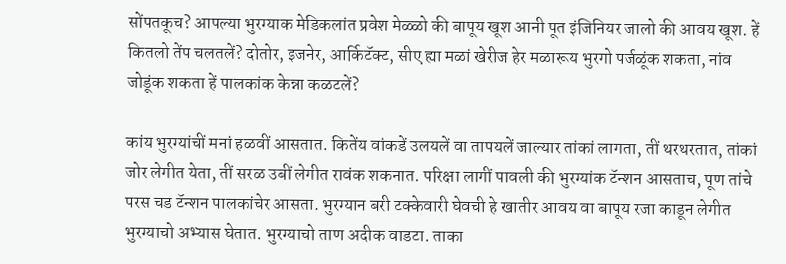सोंपतकूच? आपल्या भुरग्याक मेडिकलांत प्रवेश मेळ्ळो की बापूय खूश आनी पूत इंजिनियर जालो की आवय खूश. हें कितलो तेंप चलतलें? दोतोर, इजनेर, आर्किटॅक्ट, सीए ह्या मळां खेरीज हेर मळारूय भुरगो पर्जळूंक शकता, नांव जोडूंक शकता हें पालकांक केन्ना कळटलें?

कांय भुरग्यांचीं मनां हळवीं आसतात. कितेंय वांकडें उलयलें वा तापयलें जाल्यार तांकां लागता, तीं थरथरतात, तांकां जोर लेगीत येता, तीं सरळ उबीं लेगीत रावंक शकनात. परिक्षा लागीं पावली की भुरग्यांक टॅन्शन आसताच, पूण तांचे परस चड टॅन्शन पालकांचेर आसता. भुरग्यान बरी टक्केवारी घेवची हे खातीर आवय वा बापूय रजा काडून लेगीत भुरग्याचो अभ्यास घेतात. भुरग्याचो ताण अदीक वाडटा. ताका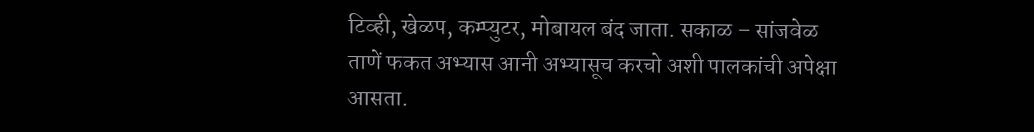टिव्ही, खेळप, कम्प्युटर, मोबायल बंद जाता. सकाळ – सांजवेळ ताणें फकत अभ्यास आनी अभ्यासूच करचो अशी पालकांची अपेक्षा आसता.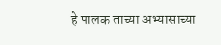हे पालक ताच्या अभ्यासाच्या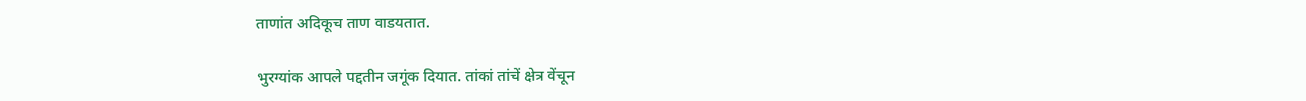ताणांत अदिकूच ताण वाडयतात.

भुरग्यांक आपले पद्दतीन जगूंक दियात. तांकां तांचें क्षेत्र वेंचून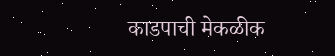काडपाची मेकळीक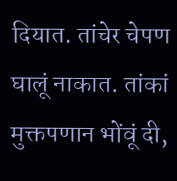दियात. तांचेर चेपण घालूं नाकात. तांकां मुक्तपणान भोंवूं दी,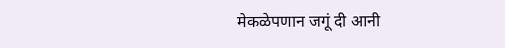मेकळेपणान जगूं दी आनी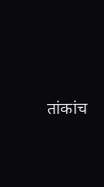तांकांच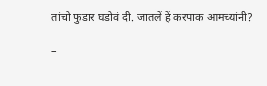तांचो फुडार घडोवं दी. जातलें हें करपाक आमच्यांनी?

–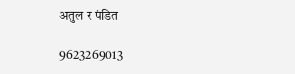अतुल र पंडित

9623269013